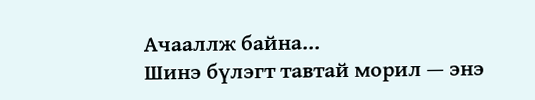Ачааллж байна...
Шинэ бүлэгт тавтай морил — энэ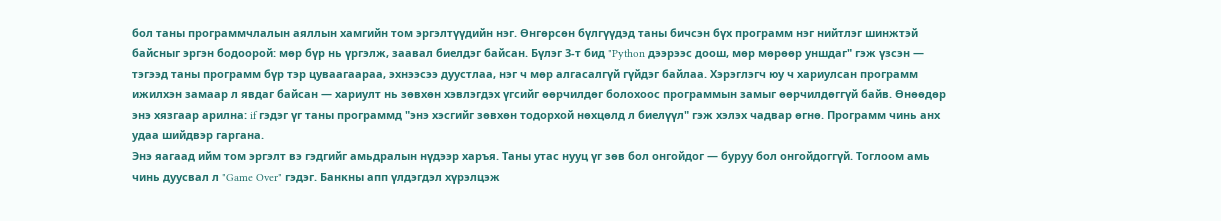бол таны программчлалын аяллын хамгийн том эргэлтүүдийн нэг. Өнгөрсөн бүлгүүдэд таны бичсэн бүх программ нэг нийтлэг шинжтэй байсныг эргэн бодоорой: мөр бүр нь үргэлж, заавал биелдэг байсан. Бүлэг 3-т бид "Python дээрээс доош, мөр мөрөөр уншдаг" гэж үзсэн — тэгээд таны программ бүр тэр цуваагаараа, эхнээсээ дуустлаа, нэг ч мөр алгасалгүй гүйдэг байлаа. Хэрэглэгч юу ч хариулсан программ ижилхэн замаар л явдаг байсан — хариулт нь зөвхөн хэвлэгдэх үгсийг өөрчилдөг болохоос программын замыг өөрчилдөггүй байв. Өнөөдөр энэ хязгаар арилна: if гэдэг үг таны программд "энэ хэсгийг зөвхөн тодорхой нөхцөлд л биелүүл" гэж хэлэх чадвар өгнө. Программ чинь анх удаа шийдвэр гаргана.
Энэ яагаад ийм том эргэлт вэ гэдгийг амьдралын нүдээр харъя. Таны утас нууц үг зөв бол онгойдог — буруу бол онгойдоггүй. Тоглоом амь чинь дуусвал л "Game Over" гэдэг. Банкны апп үлдэгдэл хүрэлцэж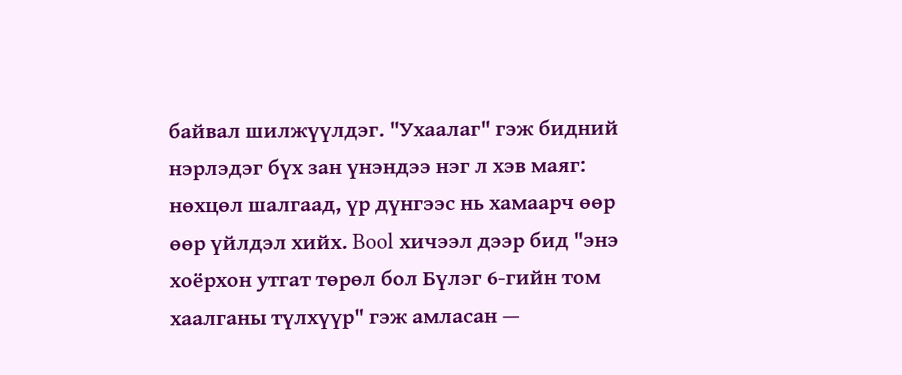байвал шилжүүлдэг. "Ухаалаг" гэж бидний нэрлэдэг бүх зан үнэндээ нэг л хэв маяг: нөхцөл шалгаад, үр дүнгээс нь хамаарч өөр өөр үйлдэл хийх. Bool хичээл дээр бид "энэ хоёрхон утгат төрөл бол Бүлэг 6-гийн том хаалганы түлхүүр" гэж амласан —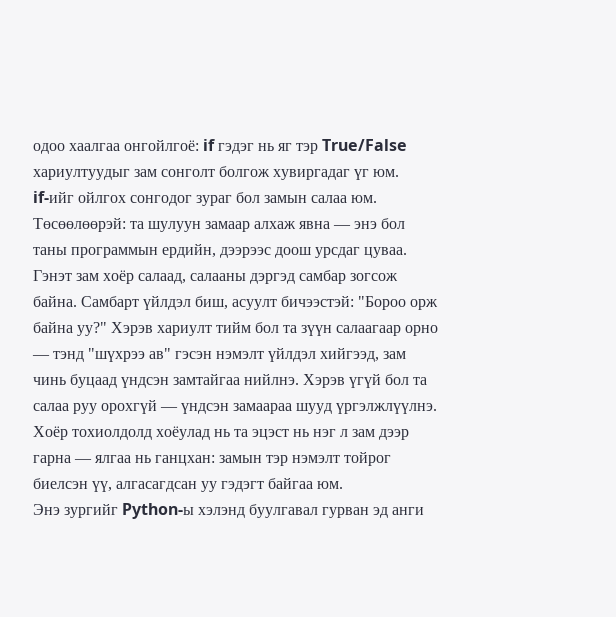одоо хаалгаа онгойлгоё: if гэдэг нь яг тэр True/False хариултуудыг зам сонголт болгож хувиргадаг үг юм.
if-ийг ойлгох сонгодог зураг бол замын салаа юм. Төсөөлөөрэй: та шулуун замаар алхаж явна — энэ бол таны программын ердийн, дээрээс доош урсдаг цуваа. Гэнэт зам хоёр салаад, салааны дэргэд самбар зогсож байна. Самбарт үйлдэл биш, асуулт бичээстэй: "Бороо орж байна уу?" Хэрэв хариулт тийм бол та зүүн салаагаар орно — тэнд "шүхрээ ав" гэсэн нэмэлт үйлдэл хийгээд, зам чинь буцаад үндсэн замтайгаа нийлнэ. Хэрэв үгүй бол та салаа руу орохгүй — үндсэн замаараа шууд үргэлжлүүлнэ. Хоёр тохиолдолд хоёулад нь та эцэст нь нэг л зам дээр гарна — ялгаа нь ганцхан: замын тэр нэмэлт тойрог биелсэн үү, алгасагдсан уу гэдэгт байгаа юм.
Энэ зургийг Python-ы хэлэнд буулгавал гурван эд анги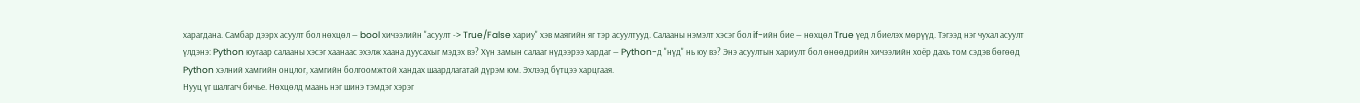харагдана. Самбар дээрх асуулт бол нөхцөл — bool хичээлийн "асуулт -> True/False хариу" хэв маягийн яг тэр асуултууд. Салааны нэмэлт хэсэг бол if-ийн бие — нөхцөл True үед л биелэх мөрүүд. Тэгээд нэг чухал асуулт үлдэнэ: Python юугаар салааны хэсэг хаанаас эхэлж хаана дуусахыг мэдэх вэ? Хүн замын салааг нүдээрээ хардаг — Python-д "нүд" нь юу вэ? Энэ асуултын хариулт бол өнөөдрийн хичээлийн хоёр дахь том сэдэв бөгөөд Python хэлний хамгийн онцлог, хамгийн болгоомжтой хандах шаардлагатай дүрэм юм. Эхлээд бүтцээ харцгаая.
Нууц үг шалгагч бичье. Нөхцөлд маань нэг шинэ тэмдэг хэрэг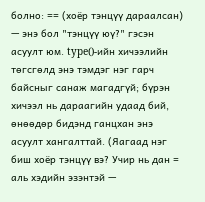болно: == (хоёр тэнцүү дараалсан) — энэ бол "тэнцүү юү?" гэсэн асуулт юм. type()-ийн хичээлийн төгсгөлд энэ тэмдэг нэг гарч байсныг санаж магадгүй; бүрэн хичээл нь дараагийн удаад бий, өнөөдөр бидэнд ганцхан энэ асуулт хангалттай. (Яагаад нэг биш хоёр тэнцүү вэ? Учир нь дан = аль хэдийн эзэнтэй —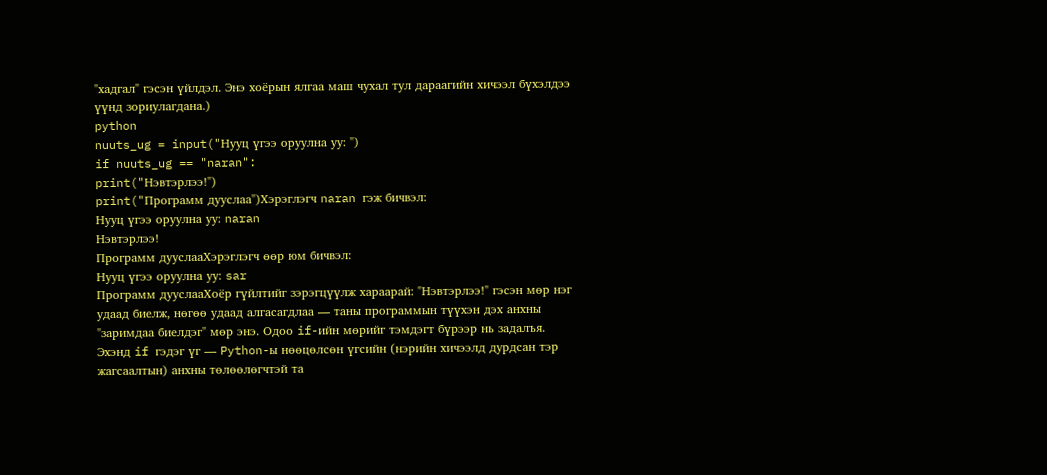"хадгал" гэсэн үйлдэл. Энэ хоёрын ялгаа маш чухал тул дараагийн хичээл бүхэлдээ үүнд зориулагдана.)
python
nuuts_ug = input("Нууц үгээ оруулна уу: ")
if nuuts_ug == "naran":
print("Нэвтэрлээ!")
print("Программ дууслаа")Хэрэглэгч naran гэж бичвэл:
Нууц үгээ оруулна уу: naran
Нэвтэрлээ!
Программ дууслааХэрэглэгч өөр юм бичвэл:
Нууц үгээ оруулна уу: sar
Программ дууслааХоёр гүйлтийг зэрэгцүүлж хараарай: "Нэвтэрлээ!" гэсэн мөр нэг удаад биелж, нөгөө удаад алгасагдлаа — таны программын түүхэн дэх анхны "заримдаа биелдэг" мөр энэ. Одоо if-ийн мөрийг тэмдэгт бүрээр нь задалъя. Эхэнд if гэдэг үг — Python-ы нөөцөлсөн үгсийн (нэрийн хичээлд дурдсан тэр жагсаалтын) анхны төлөөлөгчтэй та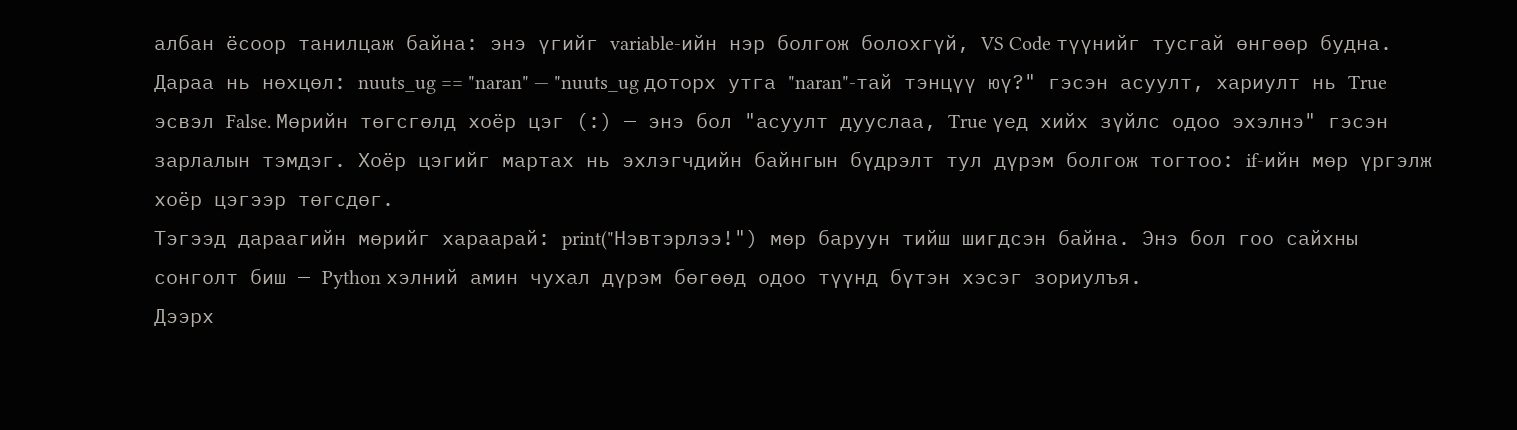албан ёсоор танилцаж байна: энэ үгийг variable-ийн нэр болгож болохгүй, VS Code түүнийг тусгай өнгөөр будна. Дараа нь нөхцөл: nuuts_ug == "naran" — "nuuts_ug доторх утга "naran"-тай тэнцүү юү?" гэсэн асуулт, хариулт нь True эсвэл False. Мөрийн төгсгөлд хоёр цэг (:) — энэ бол "асуулт дууслаа, True үед хийх зүйлс одоо эхэлнэ" гэсэн зарлалын тэмдэг. Хоёр цэгийг мартах нь эхлэгчдийн байнгын бүдрэлт тул дүрэм болгож тогтоо: if-ийн мөр үргэлж хоёр цэгээр төгсдөг.
Тэгээд дараагийн мөрийг хараарай: print("Нэвтэрлээ!") мөр баруун тийш шигдсэн байна. Энэ бол гоо сайхны сонголт биш — Python хэлний амин чухал дүрэм бөгөөд одоо түүнд бүтэн хэсэг зориулъя.
Дээрх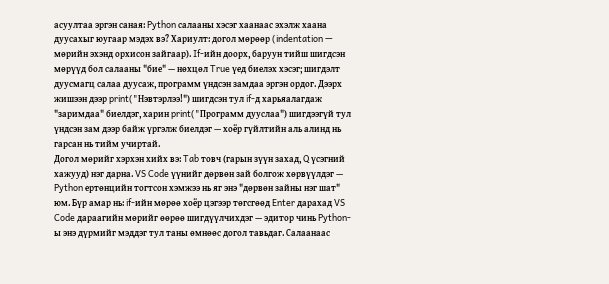асуултаа эргэн саная: Python салааны хэсэг хаанаас эхэлж хаана дуусахыг юугаар мэдэх вэ? Хариулт: догол мөрөөр (indentation — мөрийн эхэнд орхисон зайгаар). If-ийн доорх, баруун тийш шигдсэн мөрүүд бол салааны "бие" — нөхцөл True үед биелэх хэсэг; шигдэлт дуусмагц салаа дуусаж, программ үндсэн замдаа эргэн ордог. Дээрх жишээн дээр print("Нэвтэрлээ!") шигдсэн тул if-д харьяалагдаж "заримдаа" биелдэг, харин print("Программ дууслаа") шигдээгүй тул үндсэн зам дээр байж үргэлж биелдэг — хоёр гүйлтийн аль алинд нь гарсан нь тийм учиртай.
Догол мөрийг хэрхэн хийх вэ: Tab товч (гарын зүүн захад, Q үсэгний хажууд) нэг дарна. VS Code үүнийг дөрвөн зай болгож хөрвүүлдэг — Python ертөнцийн тогтсон хэмжээ нь яг энэ "дөрвөн зайны нэг шат" юм. Бүр амар нь: if-ийн мөрөө хоёр цэгээр төгсгөөд Enter дарахад VS Code дараагийн мөрийг өөрөө шигдүүлчихдэг — эдитор чинь Python-ы энэ дүрмийг мэддэг тул таны өмнөөс догол тавьдаг. Салаанаас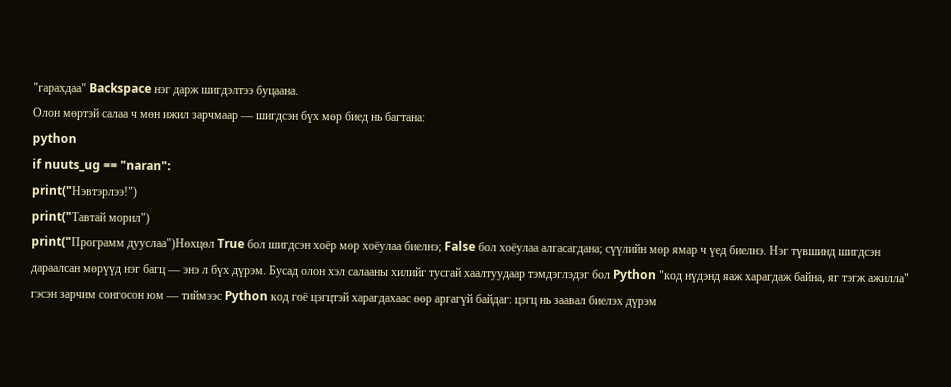"гарахдаа" Backspace нэг дарж шигдэлтээ буцаана.
Олон мөртэй салаа ч мөн ижил зарчмаар — шигдсэн бүх мөр биед нь багтана:
python
if nuuts_ug == "naran":
print("Нэвтэрлээ!")
print("Тавтай морил")
print("Программ дууслаа")Нөхцөл True бол шигдсэн хоёр мөр хоёулаа биелнэ; False бол хоёулаа алгасагдана; сүүлийн мөр ямар ч үед биелнэ. Нэг түвшинд шигдсэн дараалсан мөрүүд нэг багц — энэ л бүх дүрэм. Бусад олон хэл салааны хилийг тусгай хаалтуудаар тэмдэглэдэг бол Python "код нүдэнд яаж харагдаж байна, яг тэгж ажилла" гэсэн зарчим сонгосон юм — тиймээс Python код гоё цэгцтэй харагдахаас өөр аргагүй байдаг: цэгц нь заавал биелэх дүрэм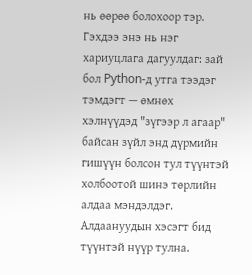нь өөрөө болохоор тэр. Гэхдээ энэ нь нэг хариуцлага дагуулдаг: зай бол Python-д утга тээдэг тэмдэгт — өмнөх хэлнүүдэд "зүгээр л агаар" байсан зүйл энд дүрмийн гишүүн болсон тул түүнтэй холбоотой шинэ төрлийн алдаа мэндэлдэг. Алдаануудын хэсэгт бид түүнтэй нүүр тулна.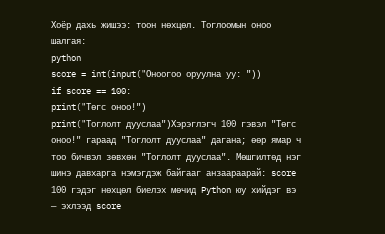Хоёр дахь жишээ: тоон нөхцөл. Тоглоомын оноо шалгая:
python
score = int(input("Оноогоо оруулна уу: "))
if score == 100:
print("Төгс оноо!")
print("Тоглолт дууслаа")Хэрэглэгч 100 гэвэл "Төгс оноо!" гараад "Тоглолт дууслаа" дагана; өөр ямар ч тоо бичвэл зөвхөн "Тоглолт дууслаа". Мөшгилтөд нэг шинэ давхарга нэмэгдэж байгааг анзаараарай: score 100 гэдэг нөхцөл биелэх мөчид Python юу хийдэг вэ — эхлээд score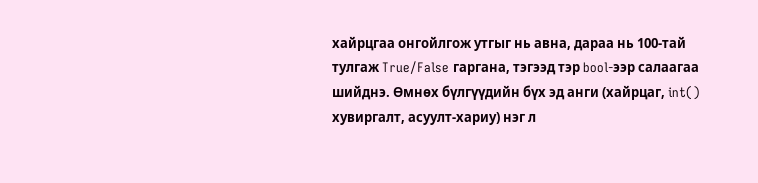хайрцгаа онгойлгож утгыг нь авна, дараа нь 100-тай тулгаж True/False гаргана, тэгээд тэр bool-ээр салаагаа шийднэ. Өмнөх бүлгүүдийн бүх эд анги (хайрцаг, int() хувиргалт, асуулт-хариу) нэг л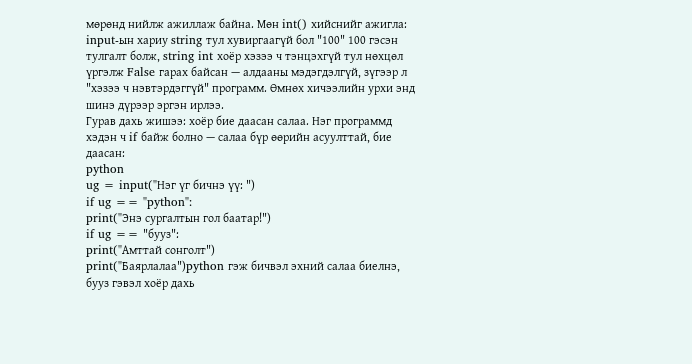мөрөнд нийлж ажиллаж байна. Мөн int() хийснийг ажигла: input-ын хариу string тул хувиргаагүй бол "100" 100 гэсэн тулгалт болж, string int хоёр хэзээ ч тэнцэхгүй тул нөхцөл үргэлж False гарах байсан — алдааны мэдэгдэлгүй, зүгээр л "хэзээ ч нэвтэрдэггүй" программ. Өмнөх хичээлийн урхи энд шинэ дүрээр эргэн ирлээ.
Гурав дахь жишээ: хоёр бие даасан салаа. Нэг программд хэдэн ч if байж болно — салаа бүр өөрийн асуулттай, бие даасан:
python
ug = input("Нэг үг бичнэ үү: ")
if ug == "python":
print("Энэ сургалтын гол баатар!")
if ug == "бууз":
print("Амттай сонголт")
print("Баярлалаа")python гэж бичвэл эхний салаа биелнэ, бууз гэвэл хоёр дахь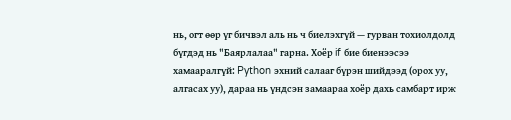нь, огт өөр үг бичвэл аль нь ч биелэхгүй — гурван тохиолдолд бүгдэд нь "Баярлалаа" гарна. Хоёр if бие биенээсээ хамааралгүй: Python эхний салааг бүрэн шийдээд (орох уу, алгасах уу), дараа нь үндсэн замаараа хоёр дахь самбарт ирж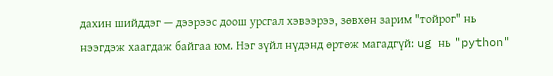дахин шийддэг — дээрээс доош урсгал хэвээрээ, зөвхөн зарим "тойрог" нь нээгдэж хаагдаж байгаа юм. Нэг зүйл нүдэнд өртөж магадгүй: ug нь "python"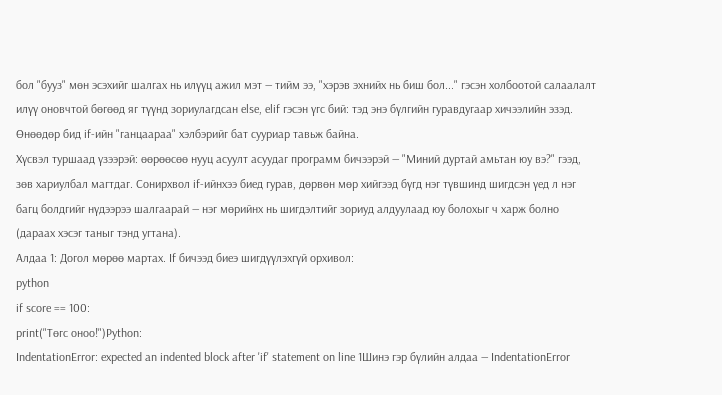бол "бууз" мөн эсэхийг шалгах нь илүүц ажил мэт — тийм ээ, "хэрэв эхнийх нь биш бол..." гэсэн холбоотой салаалалт илүү оновчтой бөгөөд яг түүнд зориулагдсан else, elif гэсэн үгс бий: тэд энэ бүлгийн гуравдугаар хичээлийн эзэд. Өнөөдөр бид if-ийн "ганцаараа" хэлбэрийг бат сууриар тавьж байна.
Хүсвэл туршаад үзээрэй: өөрөөсөө нууц асуулт асуудаг программ бичээрэй — "Миний дуртай амьтан юу вэ?" гээд, зөв хариулбал магтдаг. Сонирхвол if-ийнхээ биед гурав, дөрвөн мөр хийгээд бүгд нэг түвшинд шигдсэн үед л нэг багц болдгийг нүдээрээ шалгаарай — нэг мөрийнх нь шигдэлтийг зориуд алдуулаад юу болохыг ч харж болно (дараах хэсэг таныг тэнд угтана).
Алдаа 1: Догол мөрөө мартах. If бичээд биеэ шигдүүлэхгүй орхивол:
python
if score == 100:
print("Төгс оноо!")Python:
IndentationError: expected an indented block after 'if' statement on line 1Шинэ гэр бүлийн алдаа — IndentationError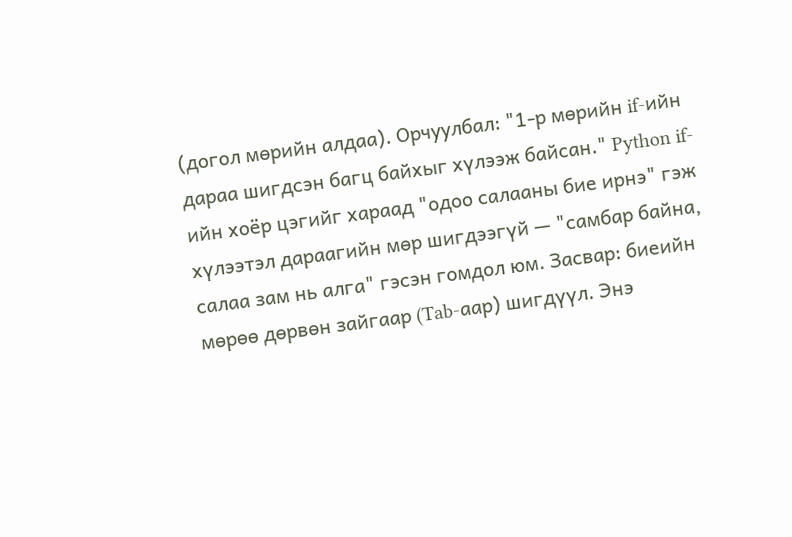(догол мөрийн алдаа). Орчуулбал: "1-р мөрийн if-ийн дараа шигдсэн багц байхыг хүлээж байсан." Python if-ийн хоёр цэгийг хараад "одоо салааны бие ирнэ" гэж хүлээтэл дараагийн мөр шигдээгүй — "самбар байна, салаа зам нь алга" гэсэн гомдол юм. Засвар: биеийн мөрөө дөрвөн зайгаар (Tab-аар) шигдүүл. Энэ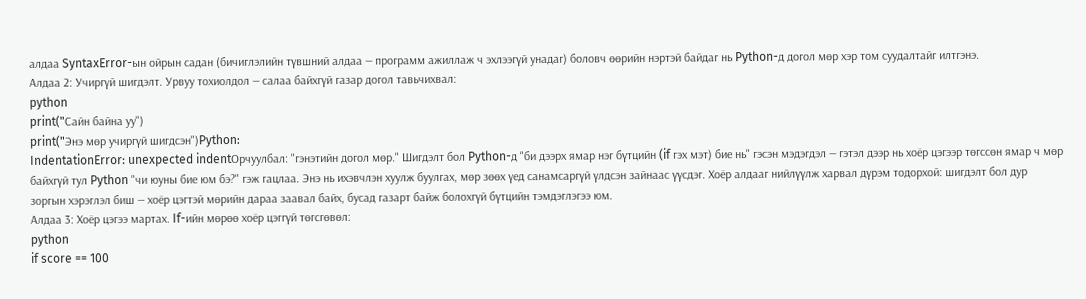алдаа SyntaxError-ын ойрын садан (бичиглэлийн түвшний алдаа — программ ажиллаж ч эхлээгүй унадаг) боловч өөрийн нэртэй байдаг нь Python-д догол мөр хэр том суудалтайг илтгэнэ.
Алдаа 2: Учиргүй шигдэлт. Урвуу тохиолдол — салаа байхгүй газар догол тавьчихвал:
python
print("Сайн байна уу")
print("Энэ мөр учиргүй шигдсэн")Python:
IndentationError: unexpected indentОрчуулбал: "гэнэтийн догол мөр." Шигдэлт бол Python-д "би дээрх ямар нэг бүтцийн (if гэх мэт) бие нь" гэсэн мэдэгдэл — гэтэл дээр нь хоёр цэгээр төгссөн ямар ч мөр байхгүй тул Python "чи юуны бие юм бэ?" гэж гацлаа. Энэ нь ихэвчлэн хуулж буулгах, мөр зөөх үед санамсаргүй үлдсэн зайнаас үүсдэг. Хоёр алдааг нийлүүлж харвал дүрэм тодорхой: шигдэлт бол дур зоргын хэрэглэл биш — хоёр цэгтэй мөрийн дараа заавал байх, бусад газарт байж болохгүй бүтцийн тэмдэглэгээ юм.
Алдаа 3: Хоёр цэгээ мартах. If-ийн мөрөө хоёр цэггүй төгсгөвөл:
python
if score == 100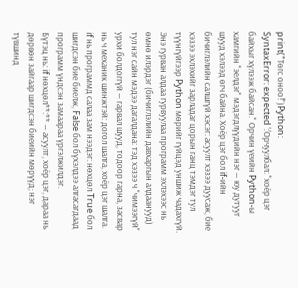print("Төгс оноо!")Python:
SyntaxError: expected ':'Орчуулбал: "хоёр цэг байхыг хүлээж байсан." Орчин үеийн Python-ы хамгийн "эелдэг" мэдэгдлүүдийн нэг — юу дутууг шууд хэлээд өгч байна. Хоёр цэг бол if-ийн бичиглэлийн салшгүй хэсэг: асуулт хэзээ дуусаж, бие хэзээ эхлэхийг зарладаг цорын ганц тэмдэг тул түүнгүйгээр Python мөрийг гүйцэд уншиж чадахгүй. Энэ гурван алдаа гурвуулаа программ эхлэхээс нь өмнө илэрдэг (бичиглэлийн давхаргын алдаанууд) тул нэг сайн мэдээ дагалдана: тэд хэзээ ч "чимээгүй" урхи болдоггүй — гарвал шууд, тодоор гарна, засвар нь ч механик шинжтэй: догол шалга, хоёр цэг шалга.
if нь программд салаа зам нээдэг: нөхцөл True бол шигдсэн бие биелж, False бол бүхэлдээ алгасагдаад программ үндсэн замаараа үргэлжилдэг.
Бүтэц нь: if нөхцөл**:** — асуулт, хоёр цэг, дараа нь дөрвөн зайгаар шигдсэн биеийн мөрүүд; нэг түвшинд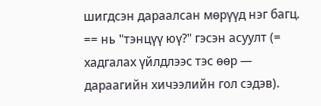шигдсэн дараалсан мөрүүд нэг багц.
== нь "тэнцүү юү?" гэсэн асуулт (= хадгалах үйлдлээс тэс өөр — дараагийн хичээлийн гол сэдэв).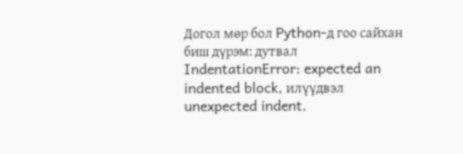Догол мөр бол Python-д гоо сайхан биш дүрэм: дутвал IndentationError: expected an indented block, илүүдвэл unexpected indent.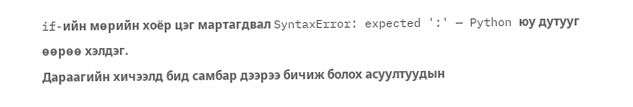if-ийн мөрийн хоёр цэг мартагдвал SyntaxError: expected ':' — Python юу дутууг өөрөө хэлдэг.
Дараагийн хичээлд бид самбар дээрээ бичиж болох асуултуудын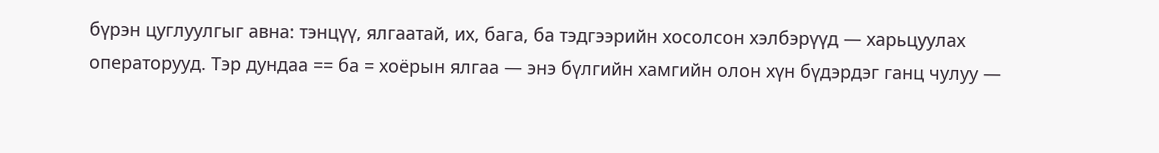бүрэн цуглуулгыг авна: тэнцүү, ялгаатай, их, бага, ба тэдгээрийн хосолсон хэлбэрүүд — харьцуулах операторууд. Тэр дундаа == ба = хоёрын ялгаа — энэ бүлгийн хамгийн олон хүн бүдэрдэг ганц чулуу —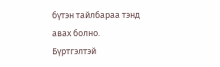бүтэн тайлбараа тэнд авах болно.
Бүртгэлтэй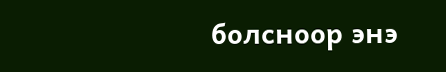болсноор энэ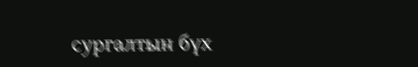сургалтын бүх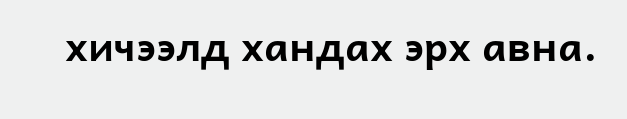хичээлд хандах эрх авна.